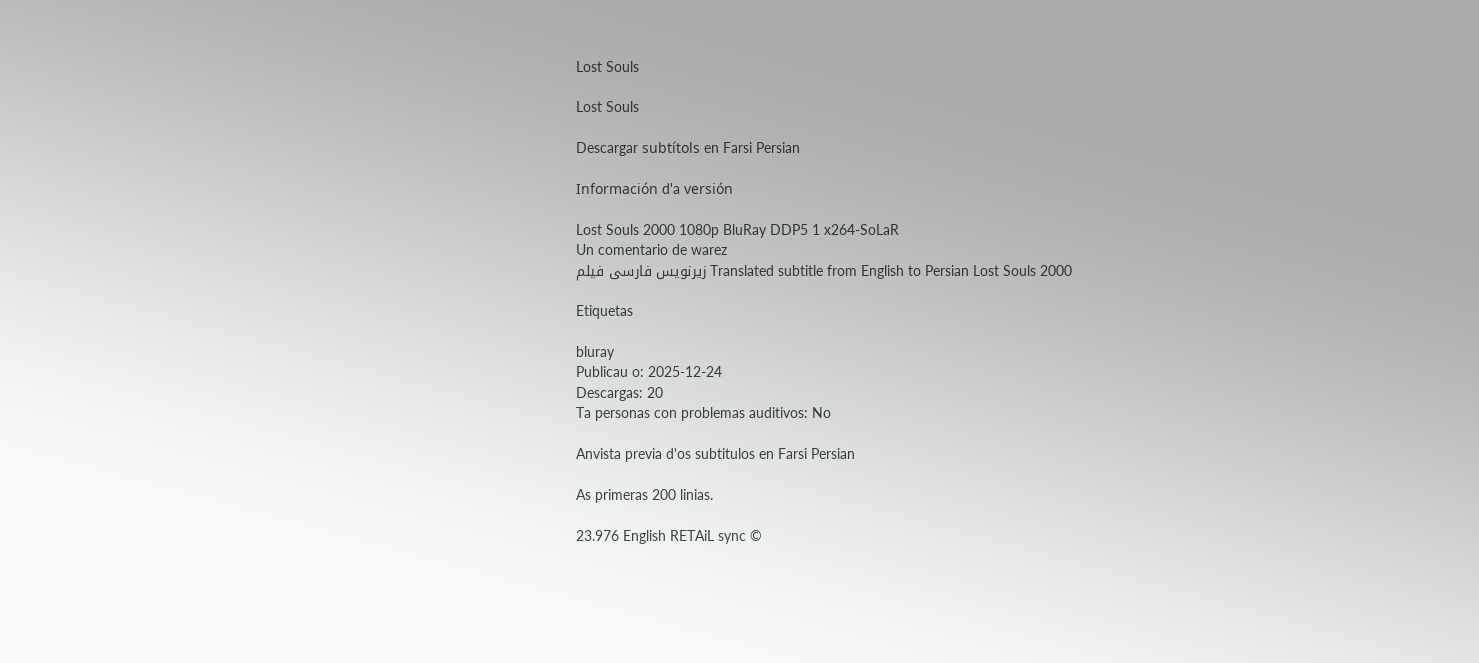Lost Souls

Lost Souls

Descargar subtítols en Farsi Persian

Información d'a versión

Lost Souls 2000 1080p BluRay DDP5 1 x264-SoLaR
Un comentario de warez
Translated subtitle from English to Persian Lost Souls 2000 زیرنویس فارسی فیلم

Etiquetas

bluray
Publicau o: 2025-12-24
Descargas: 20
Ta personas con problemas auditivos: No

Anvista previa d'os subtitulos en Farsi Persian

As primeras 200 linias.

23.976 English RETAiL sync ©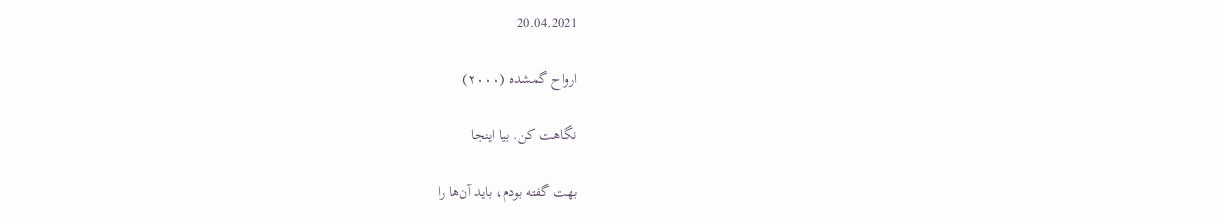20.04.2021

ارواح گمشده (۲۰۰۰)

نگاهت کن. بیا اینجا

بهت گفته بودم، باید آن‌ها را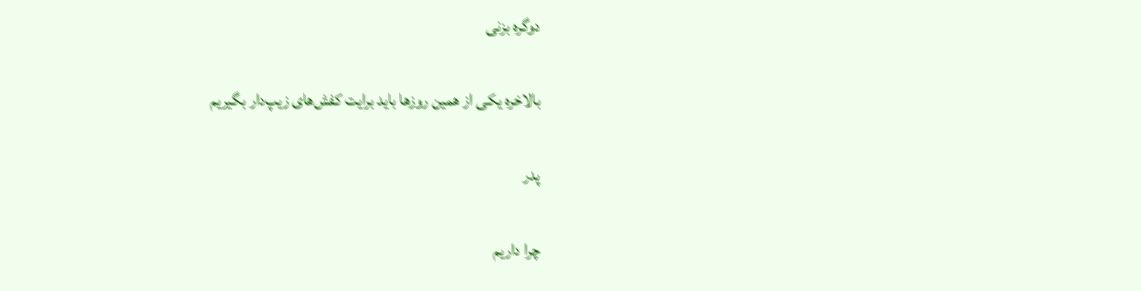دوگره بزنی

بالاخره یکی از همین روزها باید برایت کفش‌های زیپ‌دار بگیریم

پدر

چرا داریم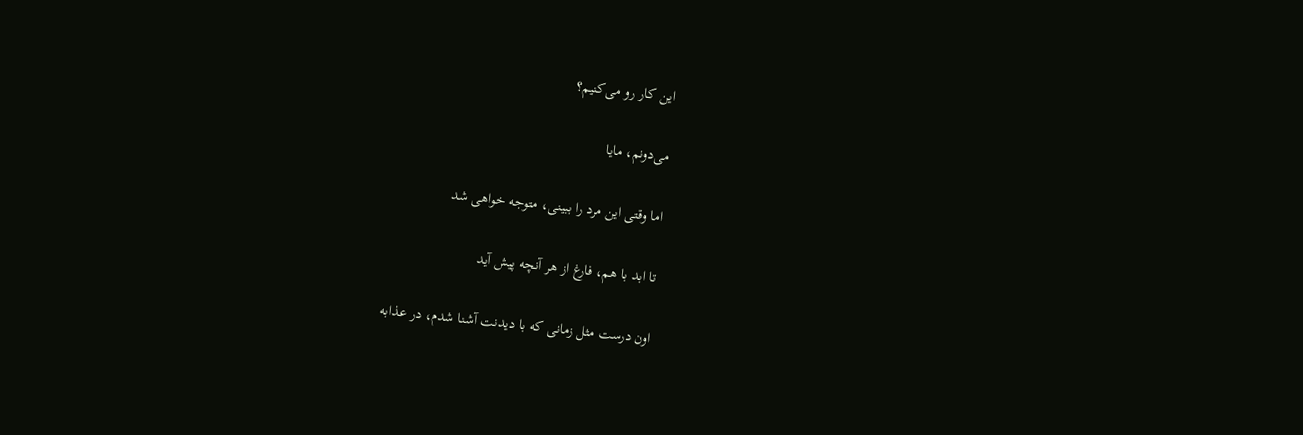این کار رو می‌کنیم؟

می‌دونم، مایا

اما وقتی این مرد را ببینی، متوجه خواهی شد

تا ابد با هم، فارغ از هر آنچه پیش آید

اون درست مثل زمانی که با دیدنت آشنا شدم، در عذابه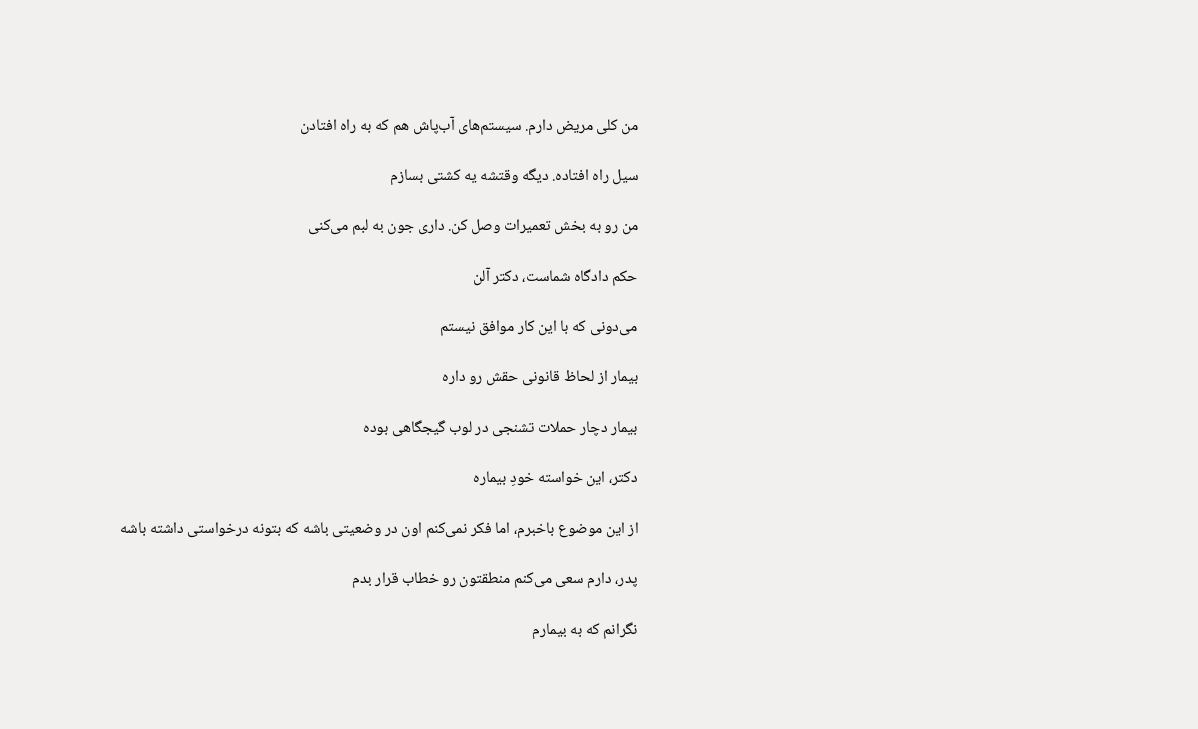من کلی مریض دارم. سیستم‌های آب‌پاش هم که به راه افتادن

سیل راه افتاده. دیگه وقتشه یه کشتی بسازم

من رو به بخش تعمیرات وصل کن. داری جون به لبم می‌کنی

حکم دادگاه شماست، دکتر آلن

می‌دونی که با این کار موافق نیستم

بیمار از لحاظ قانونی حقش رو داره

بیمار دچار حملات تشنجی در لوب گیجگاهی بوده

دکتر، این خواسته خودِ بیماره

از این موضوع باخبرم، اما فکر نمی‌کنم اون در وضعیتی باشه که بتونه درخواستی داشته باشه

پدر، دارم سعی می‌کنم منطقتون رو خطاب قرار بدم

نگرانم که به بیمارم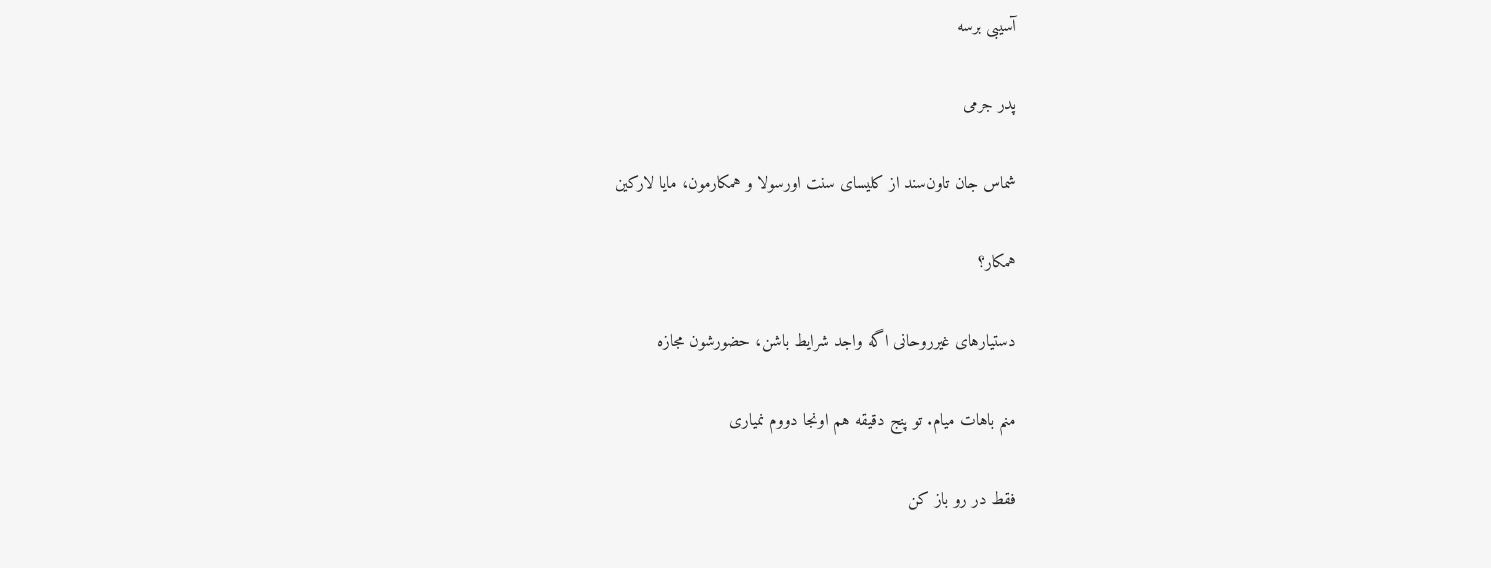آسیبی برسه

پدر جرمی

شماس جان تاون‌سند از کلیسای سنت اورسولا و همکارمون، مایا لارکین

همکار؟

دستیارهای غیرروحانی اگه واجد شرایط باشن، حضورشون مجازه

منم باهات میام. تو پنج دقیقه هم اونجا دووم نمیاری

فقط در رو باز کن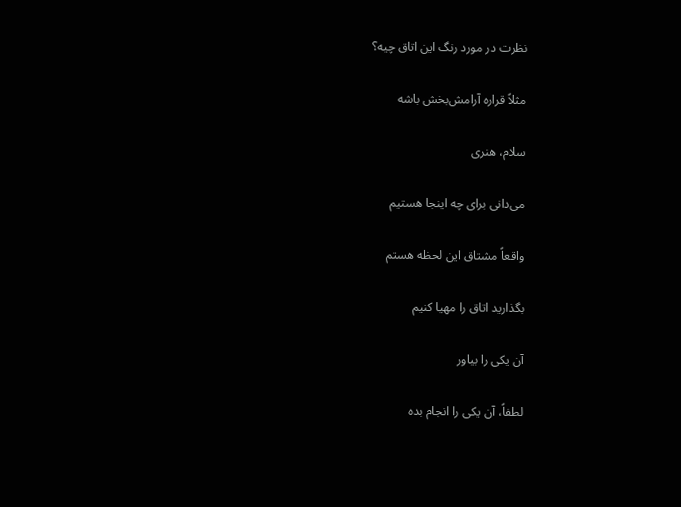نظرت در مورد رنگ این اتاق چیه؟

مثلاً قراره آرامش‌بخش باشه

سلام، هنری

می‌دانی برای چه اینجا هستیم

واقعاً مشتاق این لحظه هستم

بگذارید اتاق را مهیا کنیم

آن یکی را بیاور

لطفاً، آن یکی را انجام بده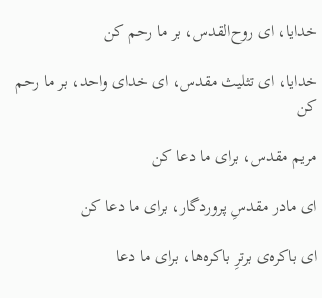خدایا، ای روح‌القدس، بر ما رحم کن

خدایا، ای تثلیث مقدس، ای خدای واحد، بر ما رحم کن

مریم مقدس، برای ما دعا کن

ای مادر مقدسِ پروردگار، برای ما دعا کن

ای باکره‌ی برترِ باکره‌ها، برای ما دعا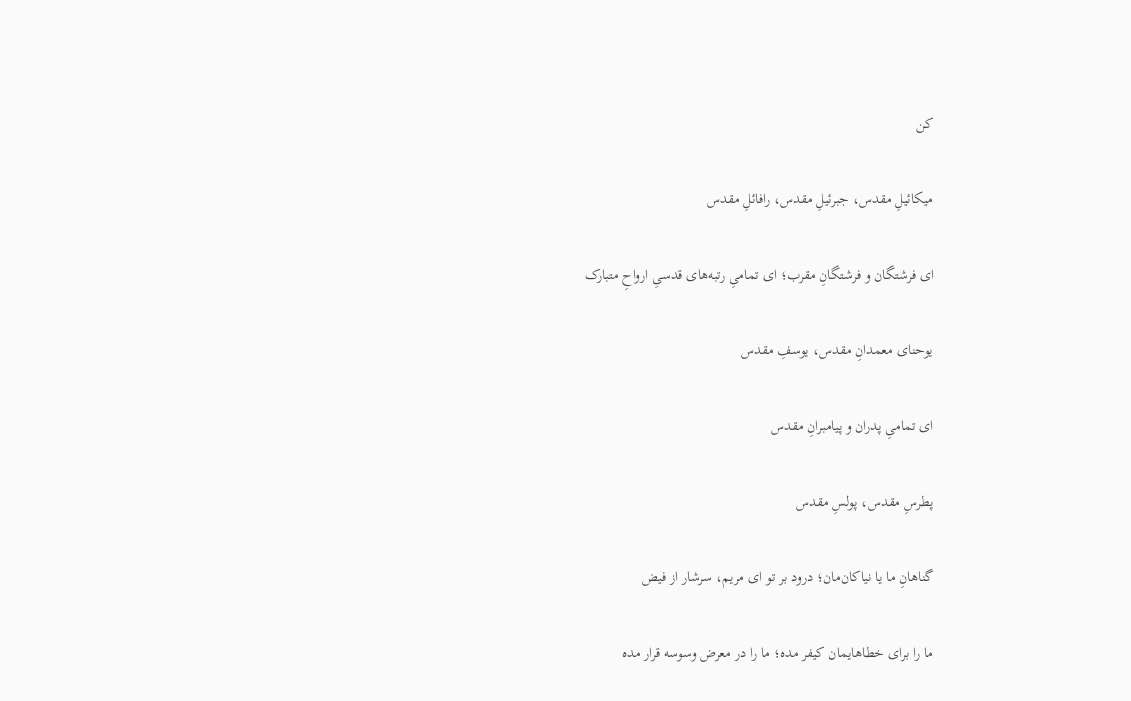کن

میکائیلِ مقدس، جبرئیلِ مقدس، رافائلِ مقدس

ای فرشتگان و فرشتگانِ مقرب؛ ای تمامیِ رتبه‌های قدسیِ ارواحِ متبارک

یوحنای معمدانِ مقدس، یوسفِ مقدس

ای تمامیِ پدران و پیامبرانِ مقدس

پطرسِ مقدس، پولسِ مقدس

گناهانِ ما یا نیاکان‌مان؛ درود بر تو ای مریم، سرشار از فیض

ما را برای خطاهایمان کیفر مده؛ ما را در معرض وسوسه قرار مده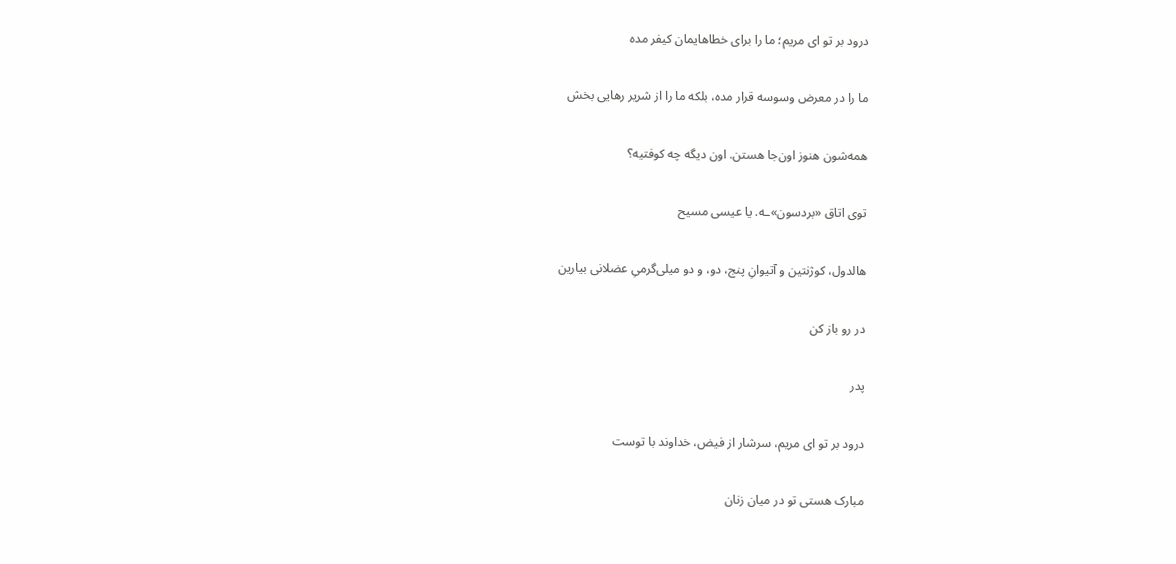درود بر تو ای مریم؛ ما را برای خطاهایمان کیفر مده

ما را در معرض وسوسه قرار مده، بلکه ما را از شریر رهایی بخش

همه‌شون هنوز اون‌جا هستن. اون دیگه چه کوفتیه؟

توی اتاق «بردسون»ـه. یا عیسی مسیح

هالدول، کوژنتین و آتیوانِ پنج، دو، و دو میلی‌گرمیِ عضلانی بیارین

در رو باز کن

پدر

درود بر تو ای مریم، سرشار از فیض، خداوند با توست

مبارک هستی تو در میان زنان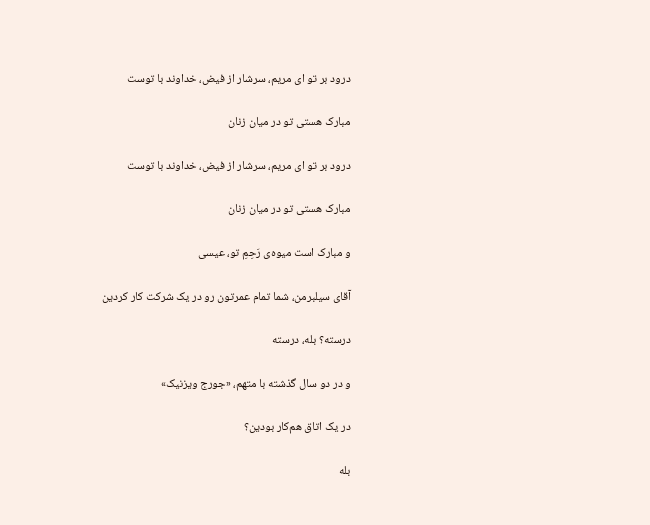درود بر تو ای مریم، سرشار از فیض، خداوند با توست

مبارک هستی تو در میان زنان

درود بر تو ای مریم، سرشار از فیض، خداوند با توست

مبارک هستی تو در میان زنان

و مبارک است میوه‌ی رَحِمِ تو، عیسی

آقای سیلبرمن، شما تمام عمرتون رو در یک شرکت کار کردین

درسته؟ بله، درسته

و در دو سال گذشته با متهم، «جورج ویزنیک»

در یک اتاق هم‌کار بودین؟

بله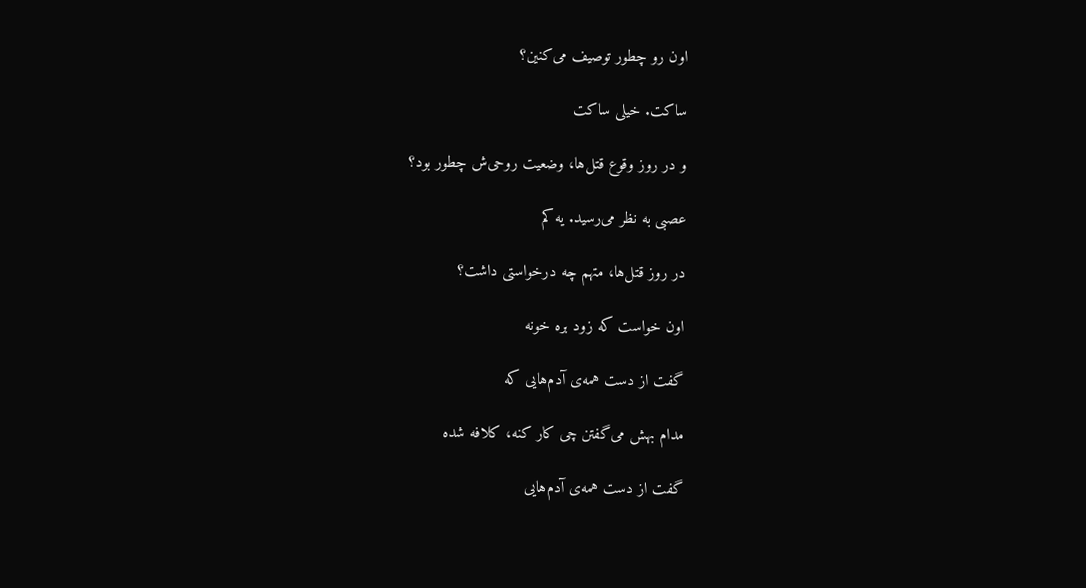اون رو چطور توصیف می‌کنین؟

ساکت. خیلی ساکت

و در روز وقوع قتل‌ها، وضعیت روحی‌ش چطور بود؟

عصبی به نظر می‌رسید. یه کم

در روز قتل‌ها، متهم چه درخواستی داشت؟

اون خواست که زود بره خونه

گفت از دست همه‌ی آدم‌هایی که

مدام بهش می‌گفتن چی کار کنه، کلافه شده

گفت از دست همه‌ی آدم‌هایی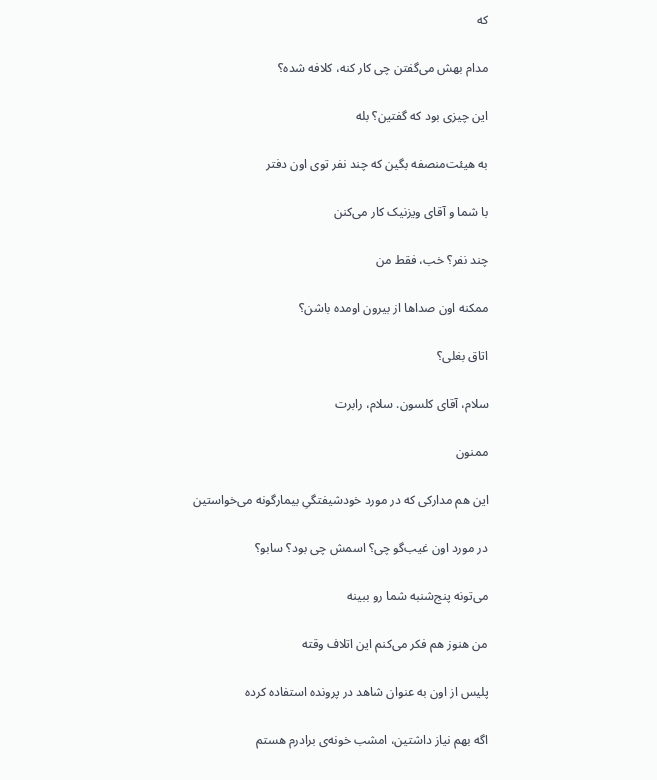که

مدام بهش می‌گفتن چی کار کنه، کلافه شده؟

این چیزی بود که گفتین؟ بله

به هیئت‌منصفه بگین که چند نفر توی اون دفتر

با شما و آقای ویزنیک کار می‌کنن

چند نفر؟ خب، فقط من

ممکنه اون صداها از بیرون اومده باشن؟

اتاق بغلی؟

سلام، آقای کلسون. سلام، رابرت

ممنون

این هم مدارکی که در مورد خودشیفتگیِ بیمارگونه می‌خواستین

در مورد اون غیب‌گو چی؟ اسمش چی بود؟ سابو؟

می‌تونه پنج‌شنبه شما رو ببینه

من هنوز هم فکر می‌کنم این اتلاف وقته

پلیس از اون به عنوان شاهد در پرونده استفاده کرده

اگه بهم نیاز داشتین، امشب خونه‌ی برادرم هستم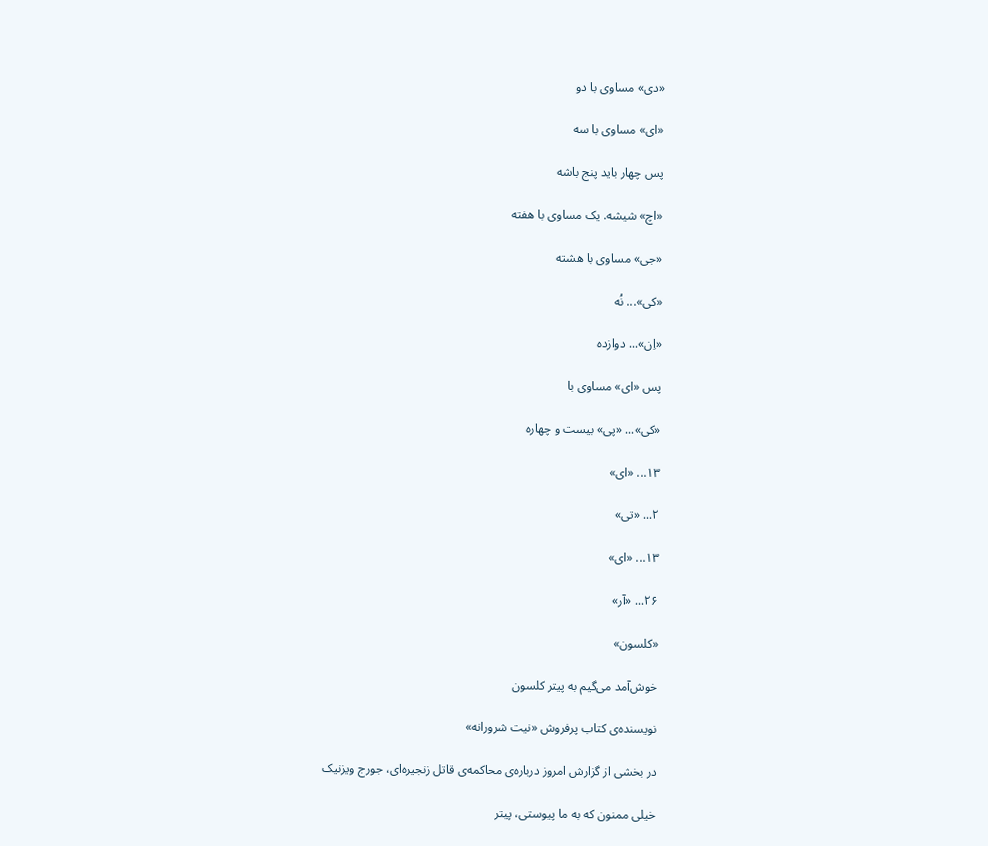«دی» مساوی با دو

«ای» مساوی با سه

پس چهار باید پنج باشه

«اچ» شیشه. یک مساوی با هفته

«جی» مساوی با هشته

«کی»... نُه

«اِن»... دوازده

پس «ای» مساوی با

«کی»... «پی» بیست و چهاره

۱۳... «ای»

۲... «تی»

۱۳... «ای»

۲۶... «آر»

«کلسون»

خوش‌آمد می‌گیم به پیتر کلسون

نویسنده‌ی کتاب پرفروش «نیت شرورانه»

در بخشی از گزارش امروز درباره‌ی محاکمه‌ی قاتل زنجیره‌ای، جورج ویزنیک

خیلی ممنون که به ما پیوستی، پیتر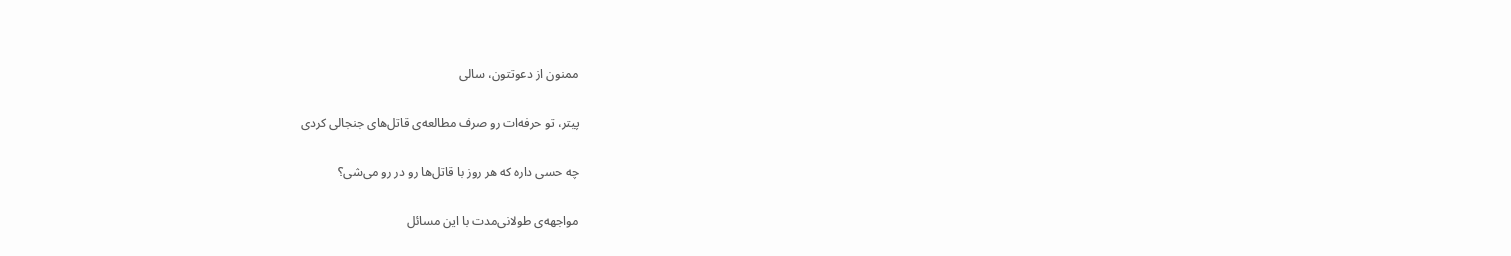ممنون از دعوتتون، سالی

پیتر، تو حرفه‌ات رو صرف مطالعه‌ی قاتل‌های جنجالی کردی

چه حسی داره که هر روز با قاتل‌ها رو در رو می‌شی؟

مواجهه‌ی طولانی‌مدت با این مسائل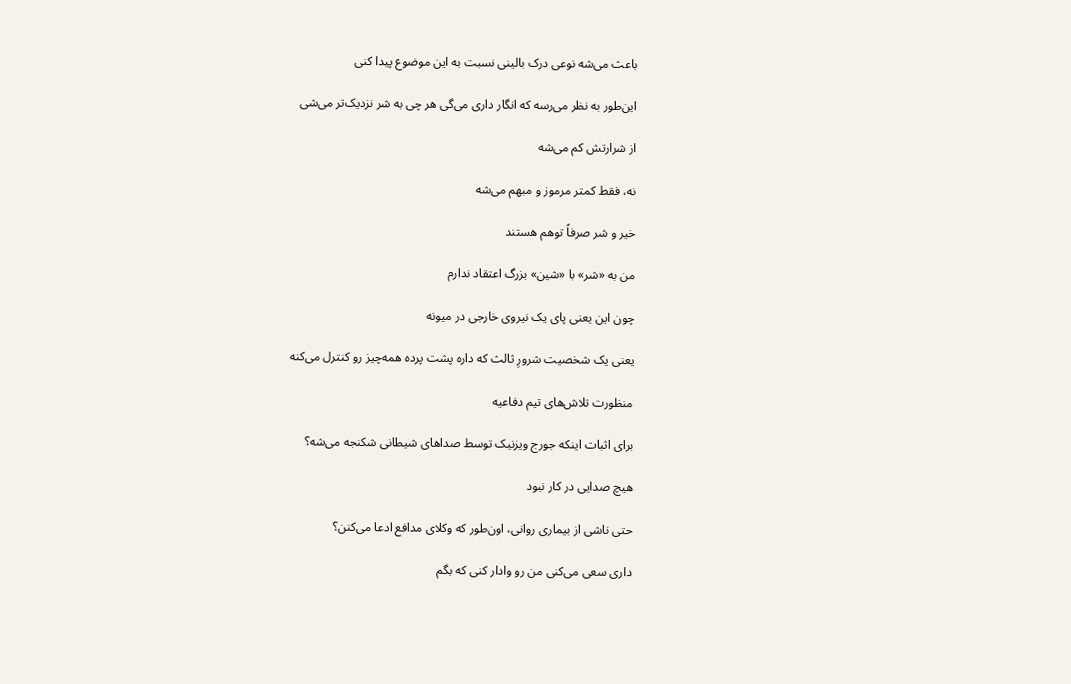باعث می‌شه نوعی درک بالینی نسبت به این موضوع پیدا کنی

این‌طور به نظر می‌رسه که انگار داری می‌گی هر چی به شر نزدیک‌تر می‌شی

از شرارتش کم می‌شه

نه، فقط کمتر مرموز و مبهم می‌شه

خیر و شر صرفاً توهم هستند

من به «شر» با «شین» بزرگ اعتقاد ندارم

چون این یعنی پای یک نیروی خارجی در میونه

یعنی یک شخصیت شرورِ ثالث که داره پشت پرده همه‌چیز رو کنترل می‌کنه

منظورت تلاش‌های تیم دفاعیه

برای اثبات اینکه جورج ویزنیک توسط صداهای شیطانی شکنجه می‌شه؟

هیچ صدایی در کار نبود

حتی ناشی از بیماری روانی، اون‌طور که وکلای مدافع ادعا می‌کنن؟

داری سعی می‌کنی من رو وادار کنی که بگم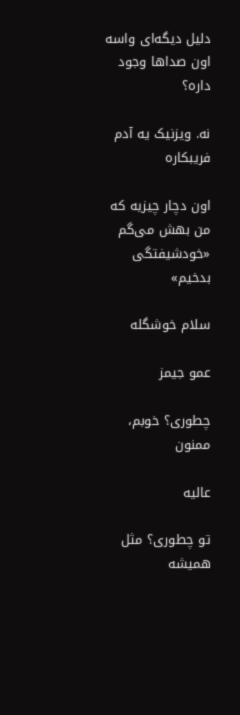دلیل دیگه‌ای واسه اون صداها وجود داره؟

نه. ویزنیک یه آدم فریبکاره

اون دچار چیزیه که من بهش می‌گم «خودشیفتگی بدخیم»

سلام خوشگله

عمو جیمز

چطوری؟ خوبم، ممنون

عالیه

تو چطوری؟ مثل همیشه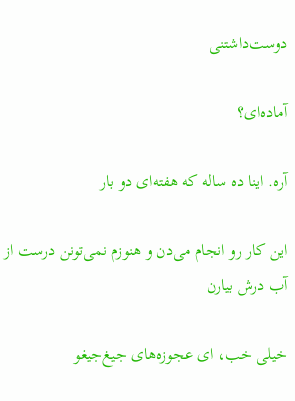دوست‌داشتنی

آماده‌ای؟

آره. اینا ده ساله که هفته‌ای دو بار

این کار رو انجام می‌دن و هنوزم نمی‌تونن درست از آب درش بیارن

خیلی خب، ای عجوزه‌های جیغ‌جیغو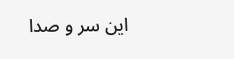این سر و صدا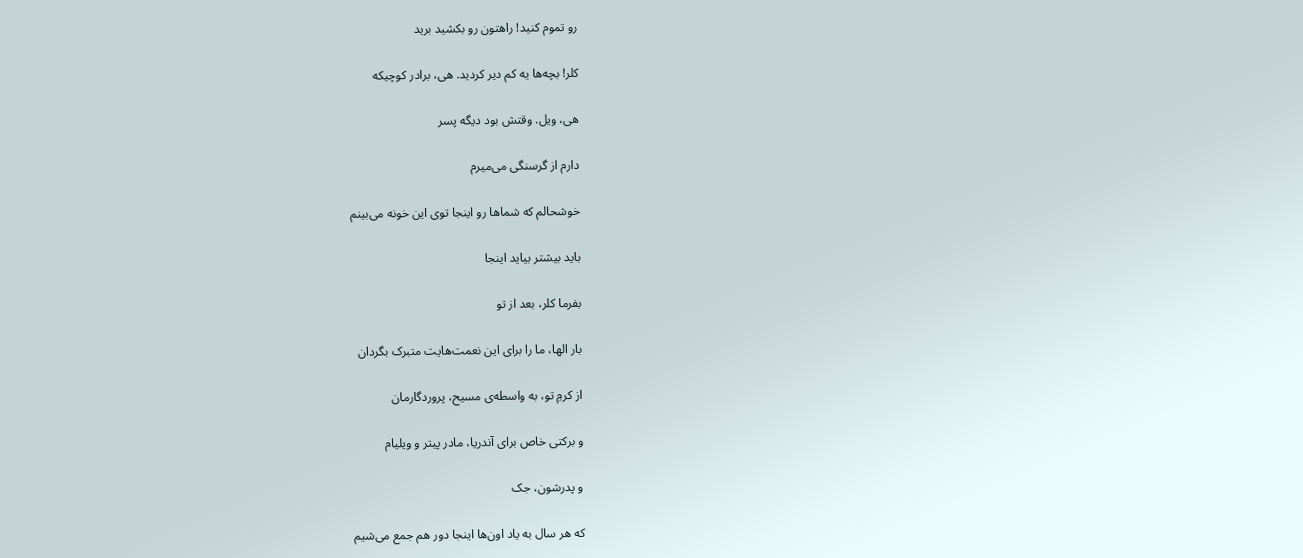رو تموم کنید! راهتون رو بکشید برید

کلر! بچه‌ها یه کم دیر کردید. هی، برادر کوچیکه

هی، ویل. وقتش بود دیگه پسر

دارم از گرسنگی می‌میرم

خوشحالم که شماها رو اینجا توی این خونه می‌بینم

باید بیشتر بیاید اینجا

بفرما کلر، بعد از تو

بار الها، ما را برای این نعمت‌هایت متبرک بگردان

از کرمِ تو، به واسطه‌ی مسیح، پروردگارمان

و برکتی خاص برای آندریا، مادر پیتر و ویلیام

و پدرشون، جک

که هر سال به یاد اون‌ها اینجا دور هم جمع می‌شیم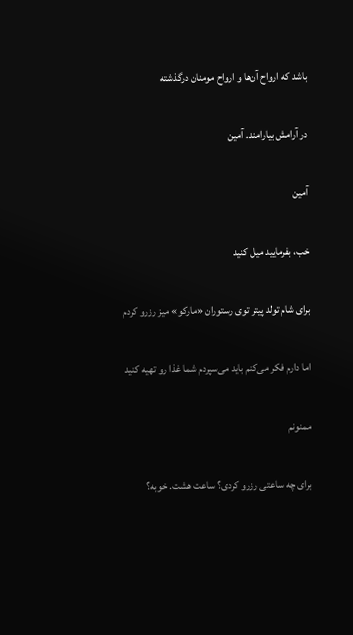باشد که ارواح آن‌ها و ارواح مومنان درگذشته

در آرامش بیارامند. آمین

آمین

خب، بفرمایید میل کنید

برای شام تولد پیتر توی رستوران «مارکو» میز رزرو کردم

اما دارم فکر می‌کنم باید می‌سپردم شما غذا رو تهیه کنید

ممنونم

برای چه ساعتی رزرو کردی؟ ساعت هشت. خوبه؟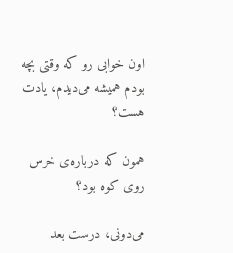اون خوابی رو که وقتی بچه بودم همیشه می‌دیدم، یادت هست؟

همون که درباره‌ی خرس روی کوه بود؟

می‌دونی، درست بعد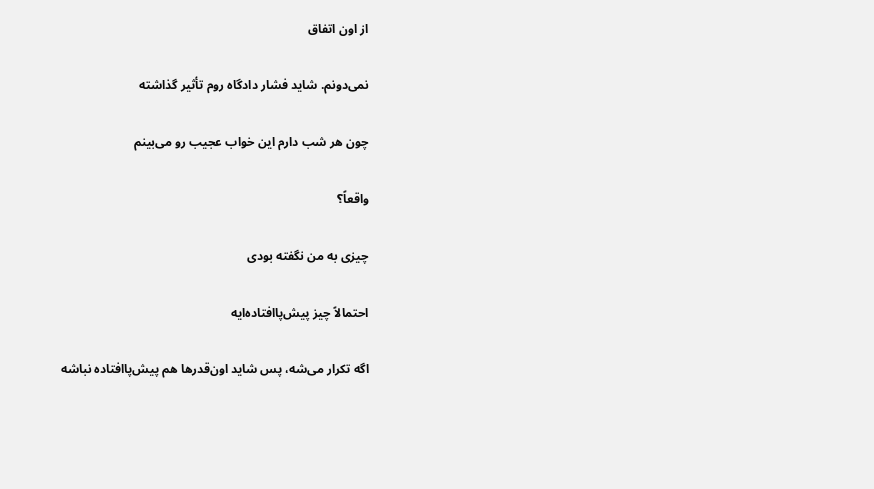از اون اتفاق

نمی‌دونم. شاید فشار دادگاه روم تأثیر گذاشته

چون هر شب دارم این خواب عجیب رو می‌بینم

واقعاً؟

چیزی به من نگفته بودی

احتمالاً چیز پیش‌پاافتاده‌ایه

اگه تکرار می‌شه، پس شاید اون‌قدرها هم پیش‌پاافتاده نباشه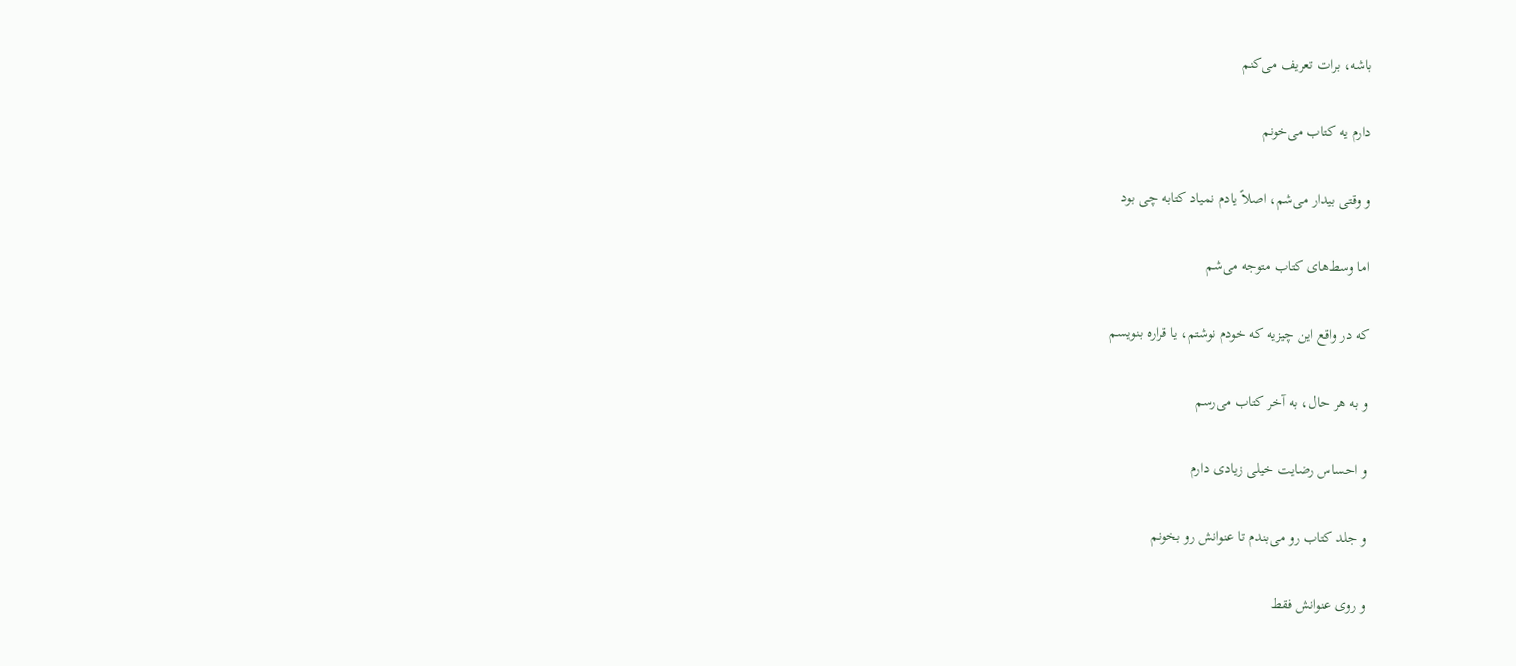باشه، برات تعریف می‌کنم

دارم یه کتاب می‌خونم

و وقتی بیدار می‌شم، اصلاً یادم نمیاد کتابه چی بود

اما وسط‌های کتاب متوجه می‌شم

که در واقع این چیزیه که خودم نوشتم، یا قراره بنویسم

و به هر حال، به آخر کتاب می‌رسم

و احساس رضایت خیلی زیادی دارم

و جلد کتاب رو می‌بندم تا عنوانش رو بخونم

و روی عنوانش فقط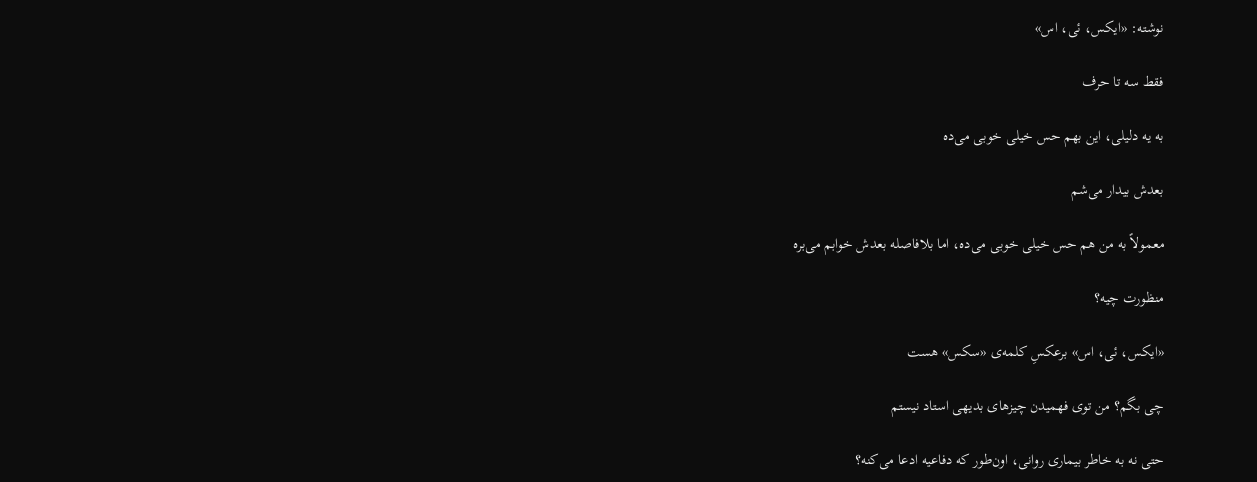نوشته: «ایکس، ئی، اس»

فقط سه تا حرف

به یه دلیلی، این بهم حس خیلی خوبی می‌ده

بعدش بیدار می‌شم

معمولاً به من هم حس خیلی خوبی می‌ده، اما بلافاصله بعدش خوابم می‌بره

منظورت چیه؟

«ایکس، ئی، اس» برعکسِ کلمه‌ی «سکس» هست

چی بگم؟ من توی فهمیدن چیزهای بدیهی استاد نیستم

حتی نه به خاطر بیماری روانی، اون‌طور که دفاعیه ادعا می‌کنه؟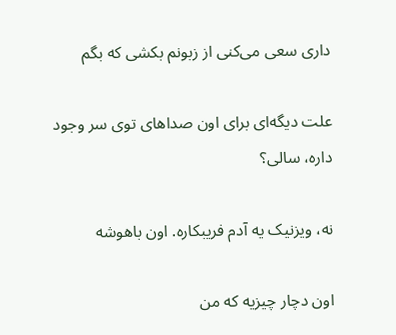داری سعی می‌کنی از زبونم بکشی که بگم

علت دیگه‌ای برای اون صداهای توی سر وجود داره، سالی؟

نه، ویزنیک یه آدم فریبکاره. اون باهوشه

اون دچار چیزیه که من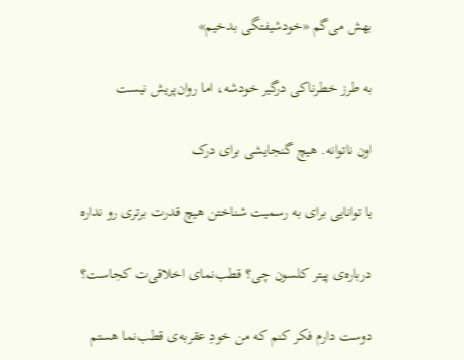بهش می‌گم «خودشیفتگی بدخیم»

به طرز خطرناکی درگیر خودشه، اما روان‌پریش نیست

اون ناتوانه. هیچ گنجایشی برای درک

یا توانایی برای به رسمیت شناختن هیچ قدرت برتری رو نداره

درباره‌ی پیتر کلسون چی؟ قطب‌نمای اخلاقی‌ت کجاست؟

دوست دارم فکر کنم که من خودِ عقربه‌ی قطب‌نما هستم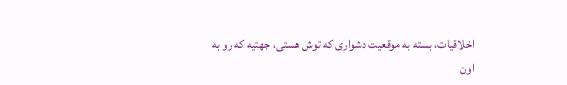اخلاقیات، بسته به موقعیت دشواری که توش هستی، جهتیه که رو به اون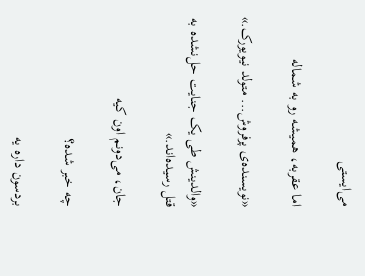می‌ایستی

اما عقربه، همیشه رو به شماله

«نویسنده‌ی پرفروش... متولد نیویورک.»

«والدینش طی یک جنایت حل‌نشده به قتل رسیده‌اند.»

جان، می‌دونم اون کیه

چه خبر شده؟

بردسون داره یه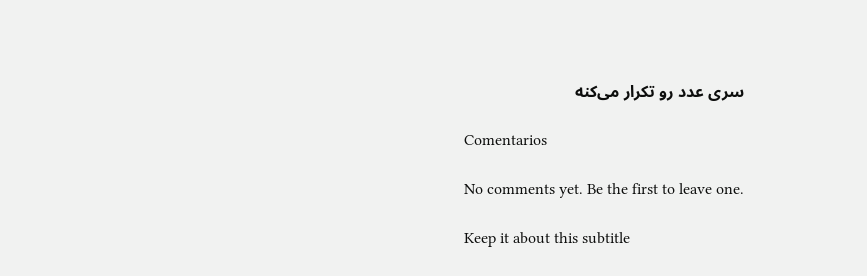سری عدد رو تکرار می‌کنه

Comentarios

No comments yet. Be the first to leave one.

Keep it about this subtitle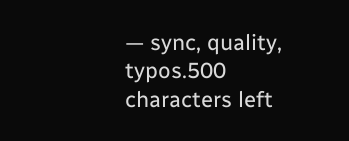— sync, quality, typos.500 characters left